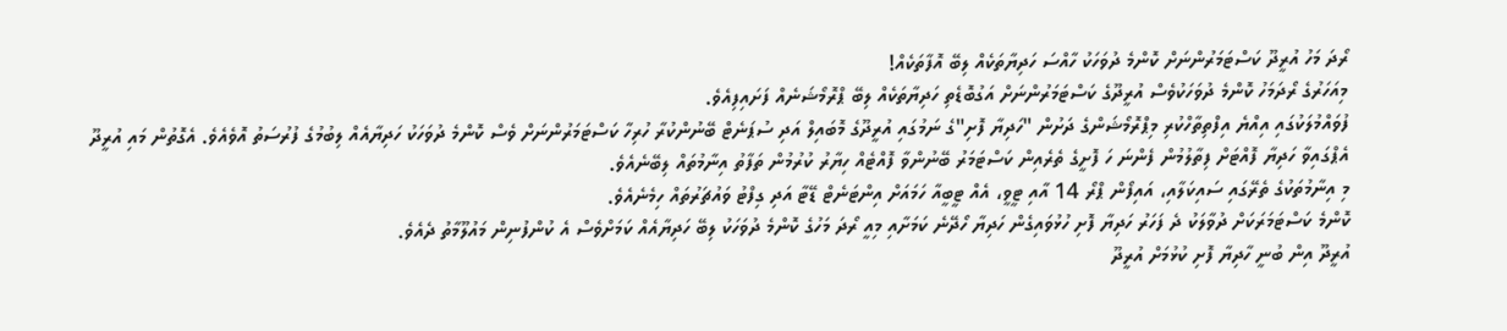ރޯދަ މަހު އުރީދޫ ކަސްޓަމަރުންނަށް ކޮންމެ ދުވަހަކު ހާއްސަ ހަދިޔާތަކެއް ލިބޭ އޮފާތަކެއް!
މިއަހަރުގެ ރޯދަމަހު ކޮންމެ ދުވަހަކުވެސް އުރީދޫގެ ކަސްޓަމަރުންނަށް އަގުބޮޑެތި ހަދިޔާތަކެއް ލިބޭ ޕްރޮމޯޝަނެއް ފަށައިފިއެވެ.
ފުވައްމުލަކުގައި އިއްޔެ އިފްތިތާހްކުރި މިޕްރޮމޯޝަންގެ ދަށުން "ހަދިޔާ ފޮށި"ގެ ނަމުގައި އުރީދޫގެ މޮބައިލް އަދި ސުޕަނެޓް ބޭނުންކުރާ ހުރިހާ ކަސްޓަމަރުންނަށް ވެސް ކޮންމެ ދުވަހަކު ހަދިޔާއެއް ލިބުމުގެ ފުރުސަތު އޮވެއެވެ. އެގޮތުން މައި އުރީދޫ އެޕްގައިވާ ހަދިޔާ ފޮއްޓަށް ފިތާލުމުން ފެންނަ ހަ ފޮށީގެ ތެރެއިން ކަސްޓަމަރު ބޭނުންވާ ފޮއްޓެއް ހިޔާރު ކުރުމުން ތަފާތު އިނާމުތައް ލިބޭނެއެވެ.
މި އިނާމުތަކުގެ ތެރޭގައި ސައިކަލާއި، އައިފޯން ޕްރޯ 14 އާއި ޓީވީ، އެއް ޓީބީއާ ހަމައަށް އިންޓަނެޓް ޑޭޓާ އަދި ގިފްޓު ވައުޗަރުތައް ހިމެނެއެވެ.
ކޮންމެ ކަސްޓަމަރަކަށް ދުވާލަކު ދެ ފަހަރު ހަދިޔާ ފޮށި ހުޅުވައިގެން ހަދިޔާ ހޯދޭނެ ކަމަށާއި މިއީ ރޯދަ މަހުގެ ކޮންމެ ދުވަހަކު ލިބޭ ހަދިޔާއެއް ކަމަށްވެސް އެ ކުންފުނިން މައުލޫމާތު ދެއެވެ.
އުރީދޫ އިން ބުނީ ހާދިޔާ ފޮށި ކުޅުމަށް އުރީދޫ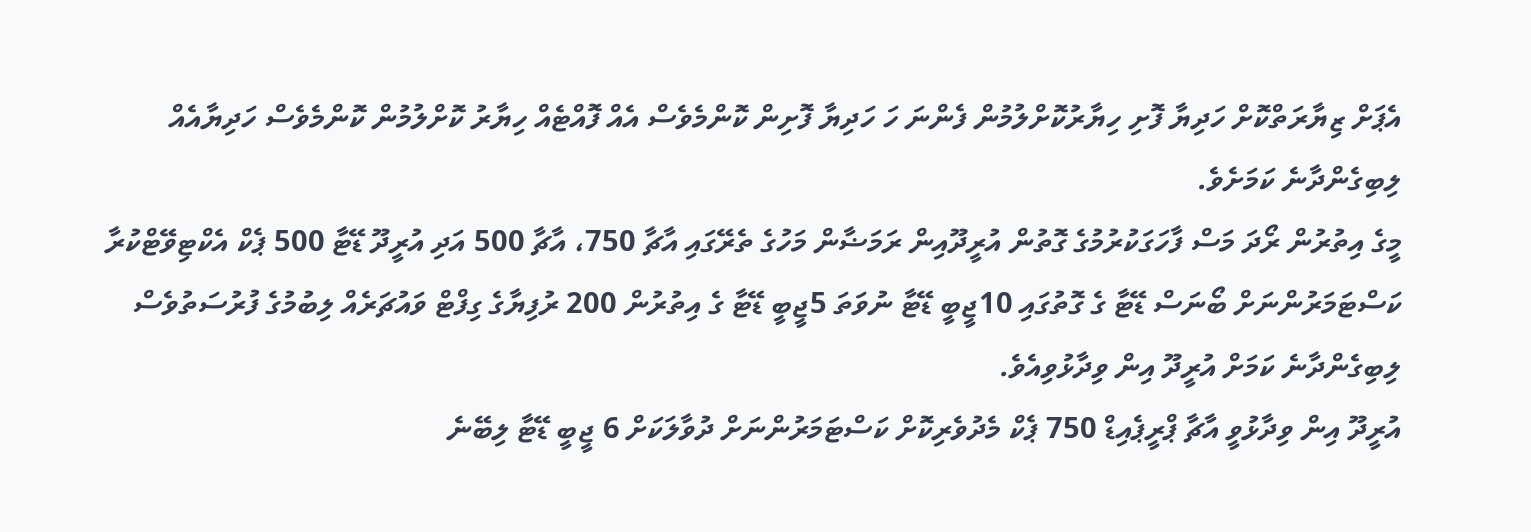އެޕަށް ޒިޔާރަތްކޮށް ހަދިޔާ ފޮށި ހިޔާރުކޮށްލުމުން ފެންނަ ހަ ހަދިޔާ ފޮށިން ކޮންމެވެސް އެއް ފޮއްޓެއް ހިޔާރު ކޮށްލުމުން ކޮންމެވެސް ހަދިޔާއެއް ލިބިގެންދާނެ ކަމަށެވެ.
މީގެ އިތުރުން ރޯދަ މަސް ފާހަގަކުރުމުގެ ގޮތުން އުރީދޫއިން ރަމަޟާން މަހުގެ ތެރޭގައި އާޗާ 750، އާޗާ 500 އަދި އުރީދޫ ޑޭޓާ 500 ޕެކް އެކްޓިވޭޓްކުރާ ކަސްޓަމަރުންނަށް ބޯނަސް ޑޭޓާ ގެ ގޮތުގައި 10ޖީބީ ޑޭޓާ ނުވަތަ 5ޖީބީ ޑޭޓާ ގެ އިތުރުން 200 ރުފިޔާގެ ގިފްޓް ވައުޗަރެއް ލިބުމުގެ ފުރުސަތުވެސް ލިބިގެންދާނެ ކަމަށް އުރީދޫ އިން ވިދާޅުވިއެވެ.
އުރީދޫ އިން ވިދާޅުވީ އާޗާ ޕްރީޕެއިޑް 750 ޕެކް މެދުވެރިކޮށް ކަސްޓަމަރުންނަށް ދުވާލަކަށް 6 ޖީބީ ޑޭޓާ ލިބޭނެ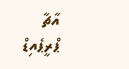އާޗާ ޕްރީޕެއިޑް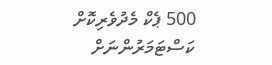500 ޕެކް މެދުވެރިކޮށް ކަސްޓަމަރުންނަށް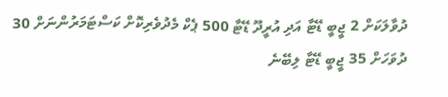ދުވާލަކަށް 2 ޖީބީ ޑޭޓާ އަދި އުރީދޫ ޑޭޓާ 500 ޕެކް މެދުވެރިކޮށް ކަސްޓަމަރުންނަށް 30 ދުވަހަށް 35 ޖީބީ ޑޭޓާ ލިބޭނެ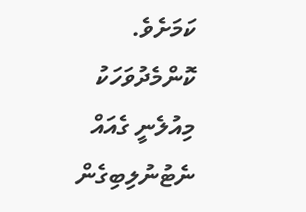ކަމަށެވެ.
ކޮންމެދުވަހަކު މިއުލެނީ ގެއައް ނެޓުނުލިބިގެން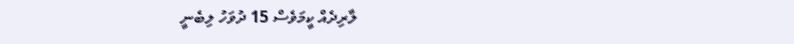ލާރިދެއް ކީމަވެސް 15 ދުވަހު ލިބެނީ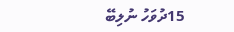15ދުވަހު ނުލިބޭ